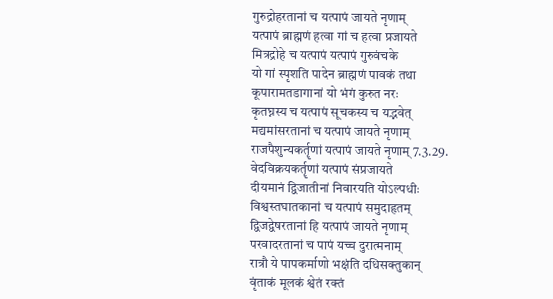गुरुद्रोहरतानां च यत्पापं जायते नृणाम्
यत्पापं ब्राह्मणं हत्वा गां च हत्वा प्रजायते
मित्रद्रोहे च यत्पापं यत्पापं गुरुवंचके
यो गां स्पृशति पादेन ब्राह्मणं पावकं तथा
कूपारामतडागानां यो भंगं कुरुत नरः
कृतघ्नस्य च यत्पापं सूचकस्य च यद्भवेत्
मद्यमांसरतानां च यत्पापं जायते नृणाम्
राजपैशुन्यकर्तॄणां यत्पापं जायते नृणाम् 7.3.29.
वेदविक्रयकर्तॄणां यत्पापं संप्रजायते
दीयमानं द्विजातीनां निवारयति योऽल्पधीः
विश्वस्तघातकानां च यत्पापं समुदाहृतम्
द्विजद्वेषरतानां हि यत्पापं जायते नृणाम्
परवादरतानां च पापं यच्च दुरात्मनाम्
रात्रौ ये पापकर्माणो भक्षंति दधिसक्तुकान्
वृंताकं मूलकं श्वेतं रक्तं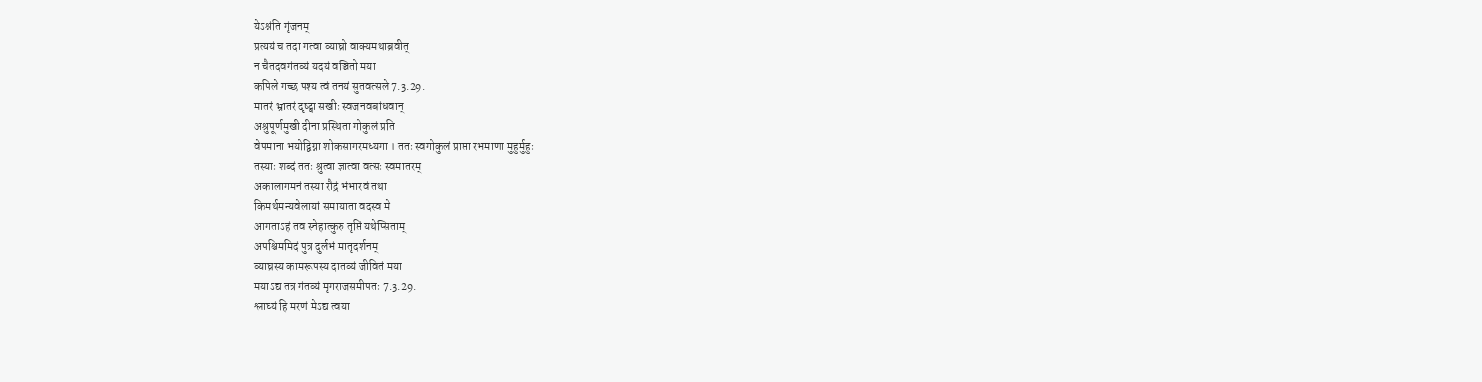येऽश्नंति गृंजनम्
प्रत्ययं च तदा गत्वा व्याघ्रो वाक्यमथाब्रवीत्
न चैतदवगंतव्यं यदयं वञ्चितो मया
कपिले गच्छ पश्य त्वं तनयं सुतवत्सले 7.3.29.
मातरं भ्रातरं दृष्ट्वा सखीः स्वजनवबांधवान्
अश्रुपूर्णमुखी दीना प्रस्थिता गोकुलं प्रति
वेपमाना भयोद्विग्ना शोकसागरमध्यगा । ततः स्वगोकुलं प्राप्ता रभमाणा मुहुर्मुहुः
तस्याः शब्दं ततः श्रुत्वा ज्ञात्वा वत्सः स्वमातरम्
अकालागमनं तस्या रौद्रं भंभारवं तथा
किमर्थमन्यवेलायां समायाता वदस्व मे
आगताऽहं तव स्नेहात्कुरु तृप्तिं यथेप्सिताम्
अपश्चिममिदं पुत्र दुर्लभं मातृदर्शनम्
व्याघ्रस्य कामरूपस्य दातव्यं जीवितं मया
मयाऽद्य तत्र गंतव्यं मृगराजसमीपतः 7.3.29.
श्लाघ्यं हि मरणं मेऽद्य त्वया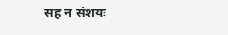सह न संशयः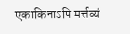एकाकिनाऽपि मर्त्तव्यं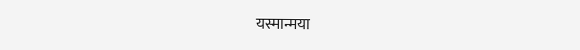यस्मान्मया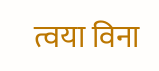त्वया विना